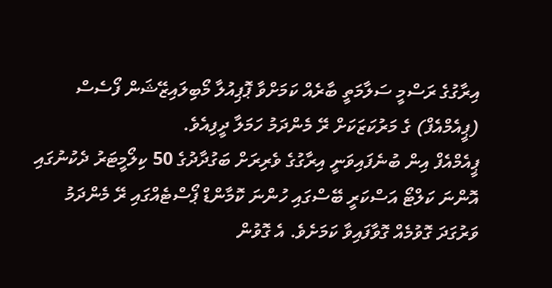އިރާގުގެ ރަސްމީ ސަލާމަތީ ބާރެއް ކަމަށްވާ ޕޮޕިއުލާ މޯބިލައިޒޭޝަން ފޯސެސް (ޕީއެމްއެފް) ގެ މަރުކަޒަކަށް ރޭ މެންދަމު ހަމަލާ ދީފިއެވެ.
ޕީއެމްއެފް އިން ބުނެފައިވަނީ އިރާގުގެ ވެރިރަށް ބަގުދާދުގެ 50 ކިލޯމީޓަރު ދެކުނުގައި އޮންނަ ކަލްޓޯ އަސްކަރީ ބޭސްގައި ހުންނަ ކޮމާންޑް ޕޯސްޓެއްގައި ރޭ މެންދަމު ވަރުގަދަ ގޮވުމެއް ގޮވާފައިވާ ކަމަށެވެ. އެ ގޮވުން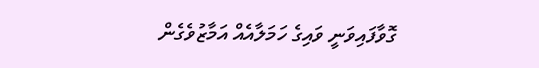ގޮވާފައިވަނީ ވައިގެ ހަމަލާއެއް އަމާޒުވެގެން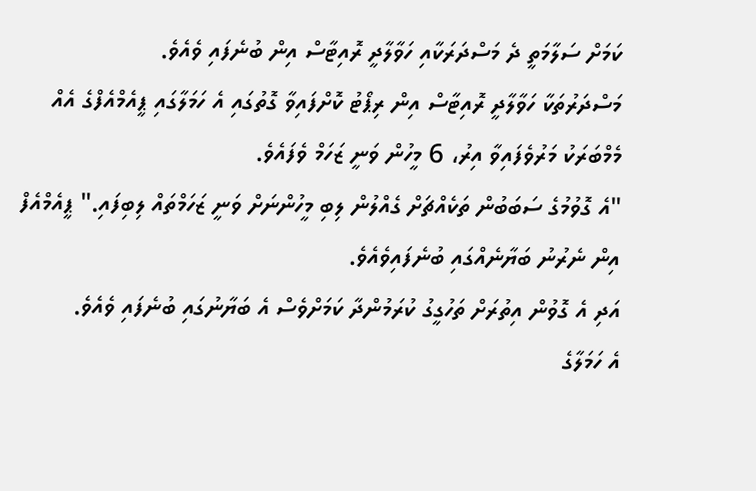ކަމަށް ސަލާމަތީ ދެ މަސްދަރަކާއި ހަވާލާދީ ރޮއިޓާސް އިން ބުނެފައި ވެއެވެ.
މަސްދަރުތަކާ ހަވާލާދީ ރޮއިޓާސް އިން ރިޕޯޓު ކޮށްފައިވާ ގޮތުގައި އެ ހަމަލާގައި ޕީއެމްއެފްގެ އެއް މެމްބަރަކު މަރުވެފައިވާ އިރު، 6 މީހުން ވަނީ ޒަހަމް ވެފައެވެ.
"އެ ގޮވުމުގެ ސަބަބުން ތަކެއްޗަށް ގެއްލުން ލިބި މީހުންނަށް ވަނީ ޒަހަމްތައް ލިބިފައި." ޕީއެމްއެފް އިން ނެރުނު ބަޔާނެއްގައި ބުނެފައިވެއެވެ.
އަދި އެ ގޮވުން އިތުރަށް ތަހުގީގު ކުރަމުންދާ ކަމަށްވެސް އެ ބަޔާނުގައި ބުނެފައި ވެއެވެ.
އެ ހަމަލާގެ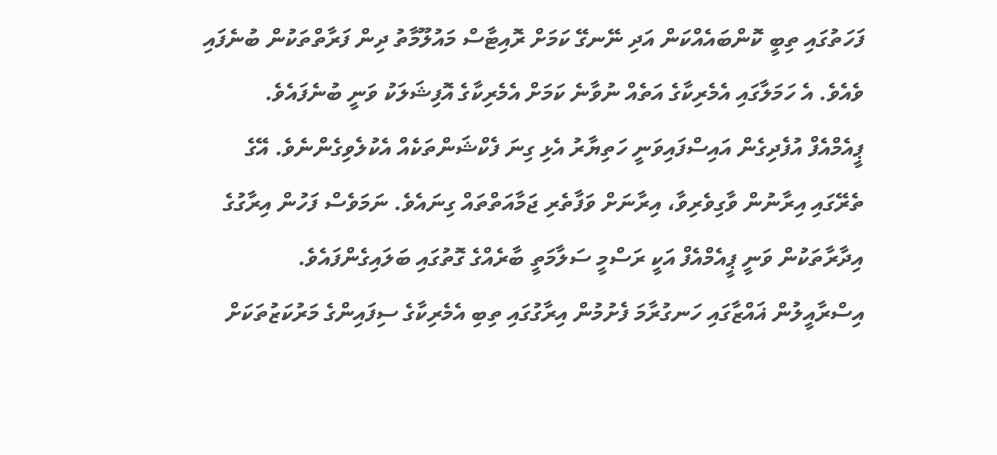ފަހަތުގައި ތިބީ ކޮންބައެއްކަން އަދި ނޭނގޭ ކަމަށް ރޮއިޓާސް މައުލޫމާތު ދިން ފަރާތްތަކުން ބުނެފައި ވެއެވެ. އެ ހަމަލާގައި އެމެރިކާގެ އަތެއް ނުވާނެ ކަމަށް އެމެރިކާގެ އޮފިޝަލަކު ވަނީ ބުނެފައެވެ.
ޕީއެމްއެފް އުފެދިގެން އައިސްފައިވަނީ ހަތިޔާރު އެޅި ގިނަ ފެކްޝަންތަކެއް އެކުލެވިގެންނެވެ. އޭގެ ތެރޭގައި އިރާނުން ވާގިވެރިވާ، އިރާނަށް ވަފާތެރި ޖަމާއަތްތައް ގިނައެވެ. ނަމަވެސް ފަހުން އިރާގުގެ އިދާރާތަކުން ވަނީ ޕީއެމްއެފް އަކީ ރަސްމީ ސަލާމަތީ ބާރެއްގެ ގޮތުގައި ބަލައިގެންފައެވެ.
އިސްރާއީލުން ޣައްޒާގައި ހަނގުރާމަ ފެށުމުން އިރާގުގައި ތިބި އެމެރިކާގެ ސިފައިންގެ މަރުކަޒުތަކަށް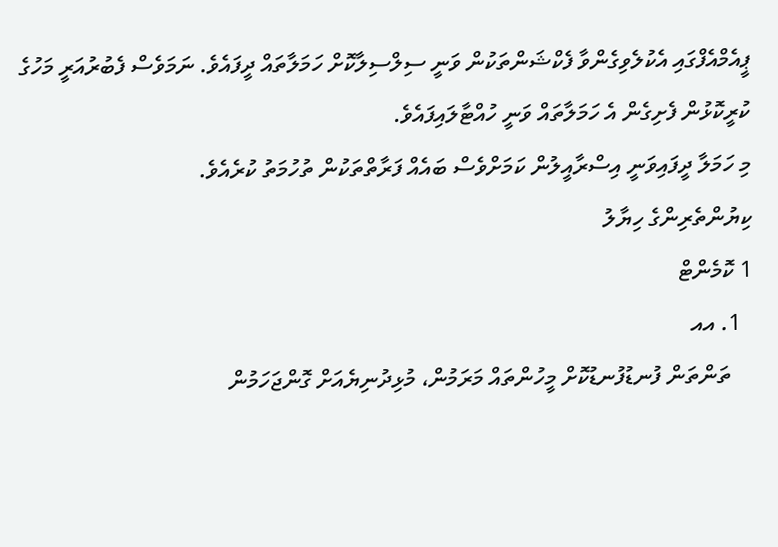ޕީއެމްއެފްގައި އެކުލެވިގެންވާ ފެކްޝަންތަކުން ވަނީ ސިލްސިލާކޮށް ހަމަލާތައް ދީފައެވެ. ނަމަވެސް ފެބުރުއަރީ މަހުގެ ކުރީކޮޅުން ފެށިގެން އެ ހަމަލާތައް ވަނީ ހުއްޓާލައިފައެވެ.
މި ހަމަލާ ދީފައިވަނީ އިސްރާއީލުން ކަމަށްވެސް ބައެއް ފަރާތްތަކުން ތުހުމަތު ކުރެއެވެ.
ކިޔުންތެރިންގެ ހިޔާލު
1 ކޮމެންޓް
  1. އއ
    ތަންތަން ފުނޑުފުނޑުކޮށް މީހުންތައް މަރަމުން، މުޅިދުނިޔެއަށް ގޮންޖަހަމުން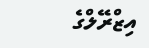އިޒްރޭލްގެ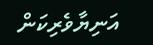އަނިޔާވެރިކަން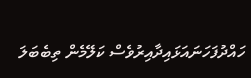ހައްދުފަހަނައަޅައިދާއިރުވެސް ކަލޭމެން ތިބެބަލަ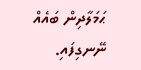ޙަމަލާދިން ބައެއް ނޭނގިފައި.